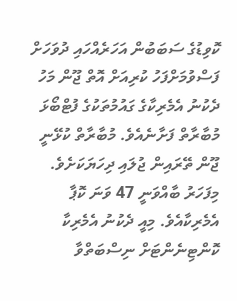ކޮވިޑުގެ ސަބަބުން އަހަރެއްހައި ދުވަހަށް ފަސްވުމަށްފަހު ކުރިއަށް އޮތް ޖޫން މަހު ދެކުނު އެމެރިކާގެ ގައުމުތަކުގެ ފުޓްބޯޅަ މުބާރާތް ފަށާނެއެވެ. މުބާރާތް ކުޅޭނީ ޖޫން ތޭރައިން ޖުލައި ދިހަޔަކަށެވެ. މިފަހަރު ބާއްވަނީ 47 ވަނަ ކޮޕާ އެމެރިކާއެވެ. މިއީ ދެކުނު އެމެރިކާ ކޮންޓިނެންޓަށް ނިސްބަތްވާ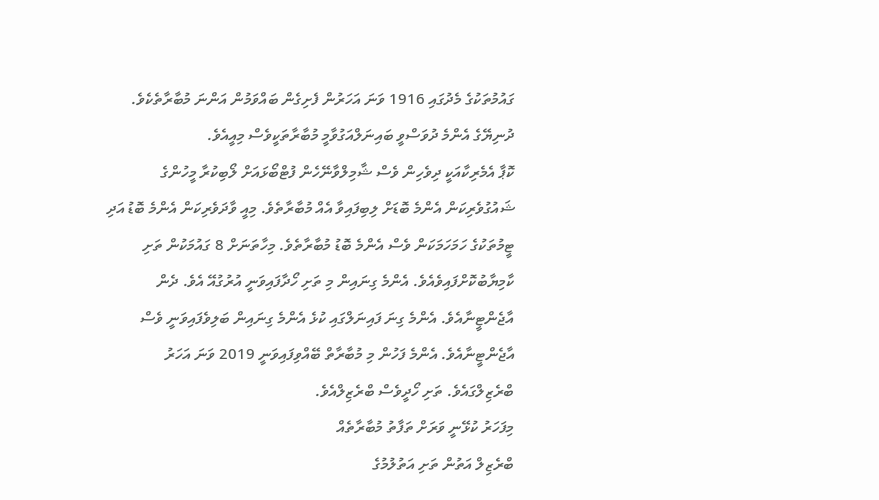ގައުމުތަކުގެ މެދުގައި 1916 ވަނަ އަހަރުން ފެށިގެން ބައްވަމުން އަންނަ މުބާރާތެކެވެ. ދުނިޔޭގެ އެންމެ ދުވަސްވީ ބައިނަލްއަގުވާމީ މުބާރާތަކީވެސް މިއީއެވެ.
ކޮޕާ އެމެރިކާއަކީ ދިވެހިން ވެސް ޝާމިލްވާނޭހެން ފުޓްބޯޅައަށް ލޯބިކުރާ މީހުންގެ ޝައުގުވެރިކަން އެންމެ ބޮޑަށް ލިބިފައިވާ އެއް މުބާރާތެވެ. މިއީ ވާދަވެރިކަން އެންމެ ބޮޑު އަދި ޓީމުތަކުގެ ހަމަހަމަކަން ވެސް އެންމެ ބޮޑު މުބާރާތެވެ. މިހާތަނަށް 8 ގައުމަކުން ތަށި ކާމިޔާބުކޮށްފައިވެއެވެ. އެންމެ ގިނައިން މި ތަށި ހޯދާފައިވަނީ އުރުގުއޭ އެވެ. ދެން އާޖެންޓީނާއެވެ. އެންމެ ގިނަ ފައިނަލްގައި ކުޅެ އެންމެ ގިނައިން ބަލިވެފައިވަނީ ވެސް އާޖެންޓީނާއެވެ. އެންމެ ފަހުން މި މުބާރާތް ބޭއްވިފައިވަނީ 2019 ވަނަ އަހަރު ބްރެޒިލްގައެވެ. ތަށި ހޯދީވެސް ބްރެޒިލްއެވެ.
މިފަހަރު ކުޅޭނީ ވަރަށް ތަފާތު މުބާރާތެއް
ބްރެޒިލް އަތުން ތަށި އަތުލުމުގެ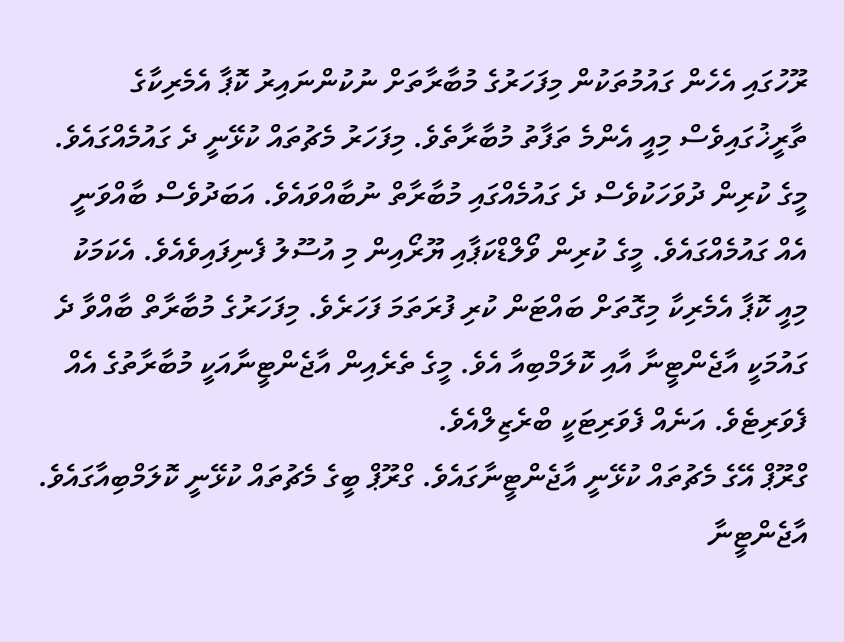ރޫހުގައި އެހެން ގައުމުތަކުން މިފަހަރުގެ މުބާރާތަށް ނުކުންނައިރު ކޮޕާ އެމެރިކާގެ ތާރީޚުގައިވެސް މިއީ އެންމެ ތަފާތު މުބާރާތެވެ. މިފަހަރު މެޗުތައް ކުޅޭނީ ދެ ގައުމެއްގައެވެ. މީގެ ކުރިން ދުވަހަކުވެސް ދެ ގައުމެއްގައި މުބާރާތް ނުބާއްވައެވެ. އަބަދުވެސް ބާއްވަނީ އެއް ގައުމެއްގައެވެ. މީގެ ކުރިން ވޯލްޑްކަޕާއި ޔޫރޯއިން މި އުސޫލު ފެނިފައިވެއެވެ. އެކަމަކު މިއީ ކޮޕާ އެމެރިކާ މިގޮތަށް ބައްޓަން ކުރި ފުރަތަމަ ފަހަރެވެ. މިފަހަރުގެ މުބާރާތް ބާއްވާ ދެ ގައުމަކީ އާޖެންޓީނާ އާއި ކޮލަމްބިއާ އެވެ. މީގެ ތެރެއިން އާޖެންޓީނާއަކީ މުބާރާތުގެ އެއް ފެވަރިޓެވެ. އަނެއް ފެވަރިޓަކީ ބްރެޒިލްއެވެ.
ގްރޫޕް އޭގެ މެޗުތައް ކުޅޭނީ އާޖެންޓީނާގައެވެ. ގްރޫޕް ބީގެ މެޗުތައް ކުޅޭނީ ކޮލަމްބިއާގައެވެ. އާޖެންޓީނާ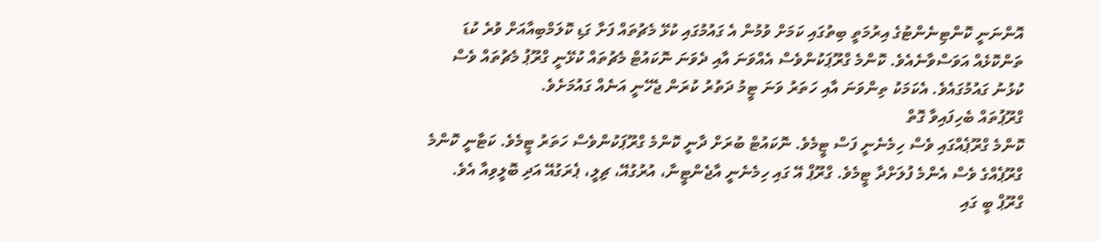އޮންނަނީ ކޮންޓިނެންޓުގެ އިރުމަތީ ބިތުގައި ކަމަށް ވުމުން އެ ގައުމުގައި ކުޅޭ މެޗުތައް ފަށާ ގަޑި ކޮލަމްބިއާއަށް ވުރެ ކުޑަ ތަންކޮޅެއް އަވަސްވާނެއެވެ. ކޮންމެ ގްރޫޕަކުންވެސް އެއްވަނަ އާއި ދެވަނަ ނޮކައުޓް މެޗުތައް ކުޅޭނީ ގްރޫޕު މެޗުތައް ވެސް ކުޅުނު ގައުމުގައެވެ. އެކަމަކު ތިންވަނަ އާއި ހަތަރު ވަނަ ޓީމު ދަތުރު ކުރަން ޖެހޭނީ އަނެއް ގައުމަށެވެ.
ގްރޫޕުތައް ބެހިފައިވާ ގޮތް
ކޮންމެ ގްރޫޕެއްގައި ވެސް ހިމެނެނީ ފަސް ޓީމެވެ. ނޮކައުޓް ބުރަށް ދާނީ ކޮންމެ ގްރޫޕަކުންވެސް ހަތަރު ޓީމެވެ. ކަޓާނީ ކޮންމެ ގްރޫޕެއްގެ ވެސް އެންމެ ފުލަށްދާ ޓީމެވެ. ގްރޫޕް އޭ ގައި ހިމެނެނީ އާޖެންޓީނާ، އުރުގުއޭ، ޗިލީ، ޕެރަގުއޭ އަދި ބޮލީވިއާ އެވެ. ގްރޫޕް ބީ ގައި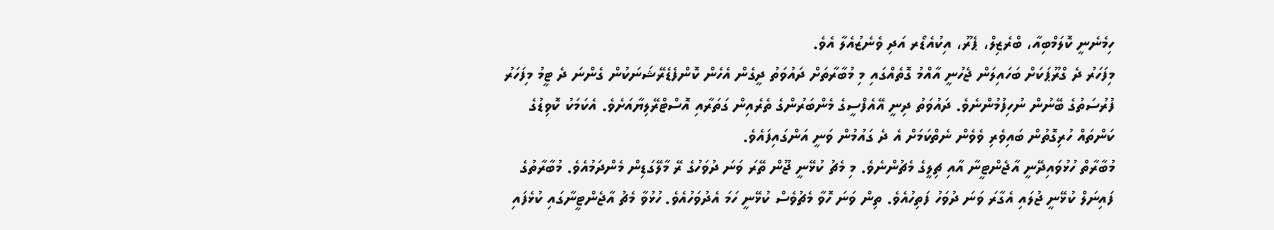ހިމެނެނީ ކޮލަމްބިއާ، ބްރެޒިލް، ޕެރޫ، އިކުއެޑޯރ އަދި ވެނެޒުއެލާ އެވެ.
މިފަހަރު ދެ ގްރޫޕަކަށް ބަހައިލަން ޖެހުނީ އާއްމު ގޮތެއްގައި މި މުބާރާތަށް ދައުވަތު ދީގެން އެހެން ކޮންފެޑެރޭޝަނަކުން ގެންނަ ދެ ޓީމު މިފަހަރު ފުރުސަތުގެ ބޭނުން ނުހިފުމުންނެވެ. ދައުވަތު ދިނީ އޭއެފްސީގެ މެންބަރުންގެ ތެރެއިން ގަތަރާއި އޮސްޓްރޭލިޔާއަށެވެ. އެކަމަކު ކޮވިޑުގެ ކަންތައް ހުރިގޮތުން ބައިވެރި ވެވެން ނެތްކަމަށް އެ ދެ ގައުމުން ވަނީ އަންގައިފައެވެ.
މުބާރާތް ހުޅުވައިދޭނީ އާޖެންޓީނާ އާއި ޗިލީގެ މެޗުންނެވެ. މި މެޗު ކުޅޭނީ ޖޫން ތޭރަ ވަނަ ދުވަހުގެ ރޭ މާލޭގަޑިން މެންދަމުއެވެ. މުބާރާތުގެ ފައިނަލް ކުޅޭނީ ޖުލައި އެގާރަ ވަނަ ދުވަހު ފަތިހުއެވެ. ތިން ވަނަ ހޮވާ މެޗުވެސް ކުޅޭނީ ހަމަ އެދުވަހުއެވެ. ހުޅުވާ މެޗު އާޖެންޓީނާގައި ކުޅެފައި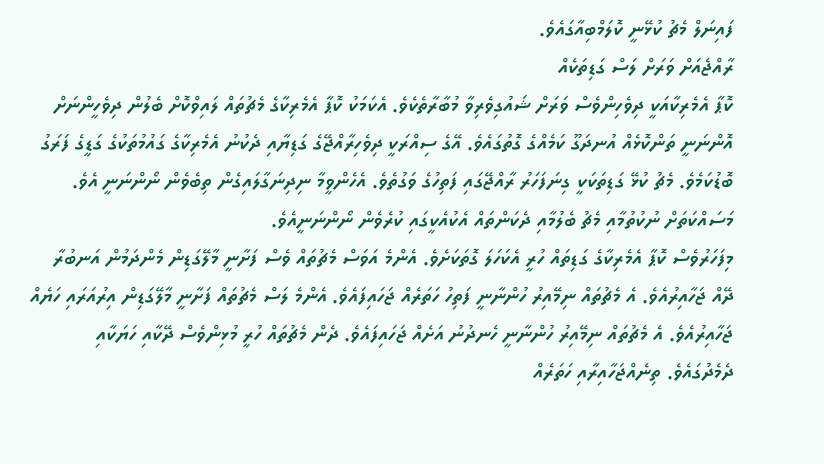ފައިނަލް މެޗު ކުޅޭނީ ކޮލަމްބިއާގައެވެ.
ރާއްޖެއަށް ވަރަށް ލަސް ގަޑިތަކެއް
ކޮޕާ އެމެރިކާއަކީ ދިވެހިންވެސް ވަރަށް ޝައުގިވެރިވާ މުބާރާތެކެވެ. އެކަމަކު ކޮޕާ އެމެރިކާގެ މެޗުތައް ލައިވްކޮށް ބެލުން ދިވެހީންނަށް އޮންނަނީ ތަންކޮޅެއް އުނދަގޫ ކަމެއްގެ ގޮތުގައެވެ. އޭގެ ސިއްރަކީ ދިވެހިރާއްޖޭގެ ގަޑިޔާއި ދެކުނު އެމެރިކާގެ ގައުމުތަކުގެ ގަޑީގެ ފަރަގު ބޮޑުކަމެވެ. މެޗު ކުޅޭ ގަޑިތަކަކީ ގިނަފަހަރު ރާއްޖޭގައި ފަތިހުގެ ވަގުތެވެ. އެހެންވީމާ ނިދިނަގާލައިގެން ތިބެވެން ނޯންނަނީ އެވެ. މަސައްކަތަށް ނުކުތުމާއި މެޗު ބެލުމާއި ދެކަންތައް އެކުއެކީގައި ކުރެވެން ނޯންނަނީއެވެ.
މިފަހަރުވެސް ކޮޕާ އެމެރިކާގެ ގަޑިތައް ހުރީ އެކަހަލަ ގޮތަކަށެވެ. އެންމެ އަވަސް މެޗުތައް ވެސް ފަށާނީ މާލޭގަޑިން މެންދަމުން އަނބުރާ ދޭއް ޖަހާއިރުއެވެ. އެ މެޗުތައް ނިމޭއިރު ހުންނާނީ ފަތިހު ހަތަރެއް ޖަހައިފައެވެ. އެންމެ ލަސް މެޗުތައް ފަށާނީ މާލޭގަޑިން އިރުއަރައި ހަޔެއް ޖަހާއިރުއެވެ. އެ މެޗުތައް ނިމޭއިރު ހުންނާނީ ހެނދުނު އަށެއް ޖަހައިފައެވެ. ދެން މެޗުތައް ހުރީ މުޅިންވެސް ދޭކާއި ހަޔަކާއި ދެމެދުގައެވެ. ތިނެއްޖަހާއިރާއި ހަތަރެއް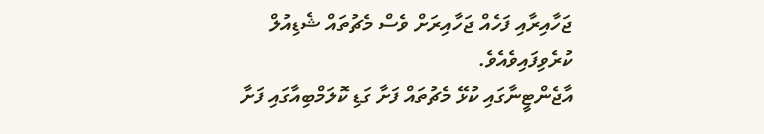ޖަހާއިރާއި ފަހެއް ޖަހާއިރަށް ވެސް މެޗުތައް ޝެޑިއުލް ކުރެވިފައިވެއެވެ.
އާޖެންޓީނާގައި ކުޅޭ މެޗުތައް ފަށާ ގަޑި ކޮލަމްބިއާގައި ފަށާ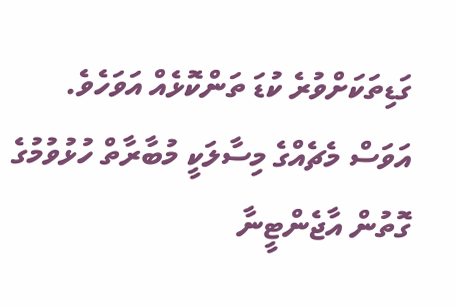ގަޑިތަކަށްވުރެ ކުޑަ ތަންކޮޅެއް އަވަހެވެ. އަވަސް މެޗެއްގެ މިސާލަކީ މުބާރާތް ހުޅުވުމުގެ ގޮތުން އާޖެންޓީނާ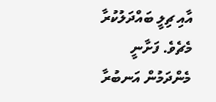އާއި ޗިލީ ބައްދަލުކުރާ މެޗެވެ. ފަށާނީ މެންދަމުން އަނބުރާ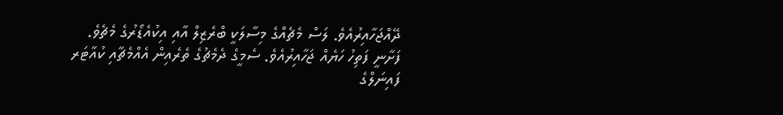ދޭއްޖަހާއިރުއެވެ. ލަސް މެޗެއްގެ މިސާލަކީ ބްރެޒިލް އާއި އިކުއެޑޯރުގެ މެޗެވެ. ފަށާނީ ފަތިހު ހަޔެއް ޖަހާއިރުއެވެ. ސެމީގެ ދެމެޗުގެ ތެރެއިން އެއްމެޗާއި ކުއާޓަރ ފައިނަލްގެ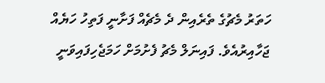ހަތަރު މެޗުގެ ތެރެއިން ދެ މެޗެއް ފަށާނީ ފަތިހު ހަޔެއް ޖަހާއިރުއެވެ. ފައިނަލް މެޗު ފެށުމަށް ހަމަޖެހިފައިވަނީ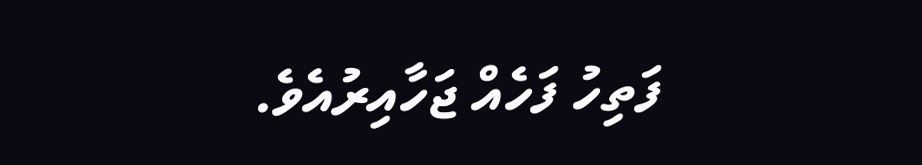ފަތިހު ފަހެއް ޖަހާއިރުއެވެ.